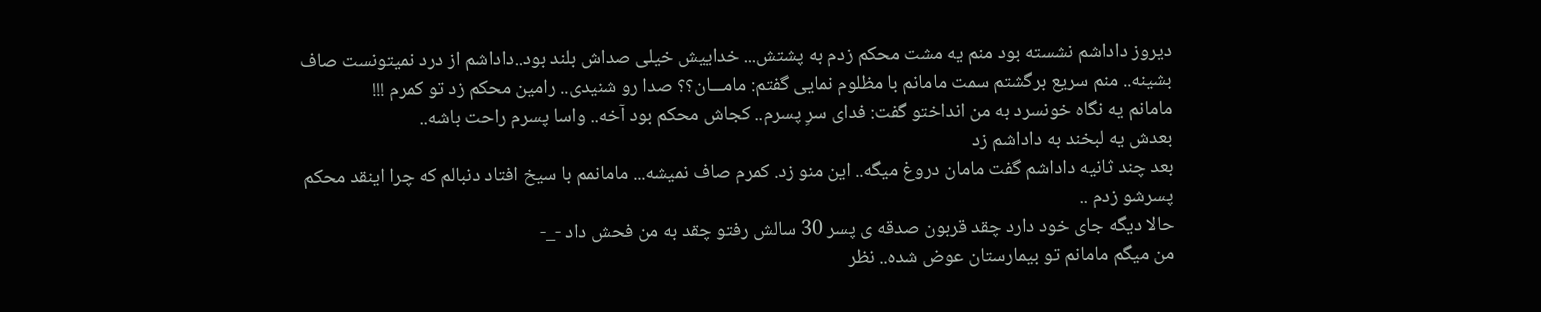دیروز داداشم نشسته بود منم یه مشت محکم زدم به پشتش... خداییش خیلی صداش بلند بود..داداشم از درد نمیتونست صاف بشینه.. منم سریع برگشتم سمت مامانم با مظلوم نمایی گفتم: مامـــان؟؟ صدا رو شنیدی.. رامین محکم زد تو کمرم !!!
مامانم یه نگاه خونسرد به من انداختو گفت: فدای سرِ پسرم.. کجاش محکم بود آخه.. واسا پسرم راحت باشه..
بعدش یه لبخند به داداشم زد
بعد چند ثانیه داداشم گفت مامان دروغ میگه.. این منو زد. کمرم صاف نمیشه... مامانمم با سیخ افتاد دنبالم که چرا اینقد محکم پسرشو زدم ..
حالا دیگه جای خود دارد چقد قربون صدقه ی پسر 30 سالش رفتو چقد به من فحش داد -_-
من میگم مامانم تو بیمارستان عوض شده.. نظر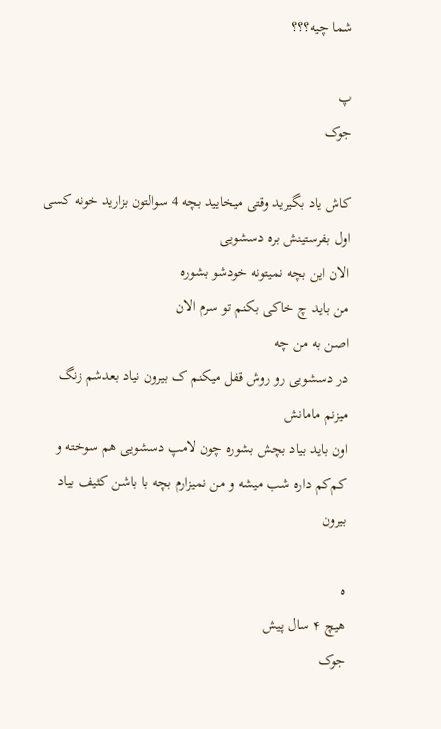شما چیه؟؟؟

پ
جوک

کاش یاد بگیرید وقتی میخایید بچه 4 سوالتون بزارید خونه کسی اول بفرستینش بره دسشویی
الان این بچه نمیتونه خودشو بشوره
من باید چ خاکی بکنم تو سرم الان
اصن به من چه
در دسشویی رو روش قفل میکنم ک بیرون نیاد بعدشم زنگ میزنم مامانش
اون باید بیاد بچش بشوره چون لامپ دسشویی هم سوخته و کم‌کم داره شب میشه و من نمیزارم بچه با باشن کثیف بیاد بیرون

ه
هیچ ۴ سال پیش
جوک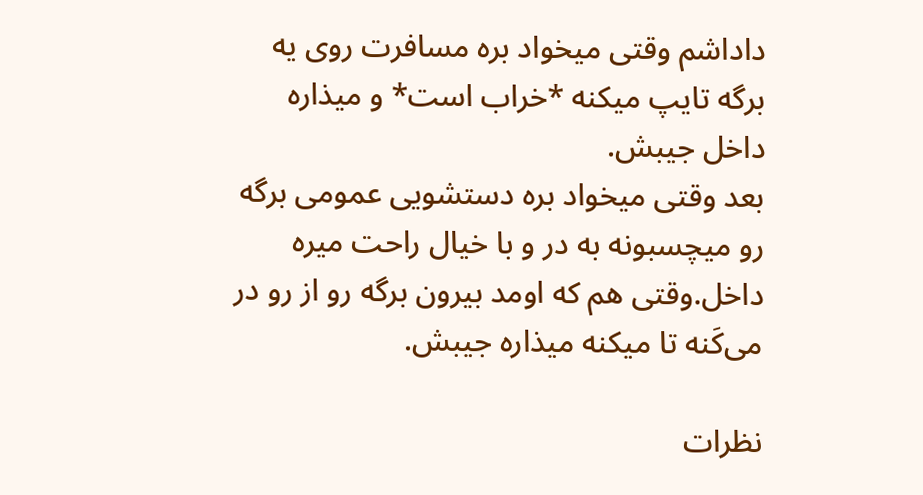داداشم وقتی میخواد بره مسافرت روی یه برگه تایپ میکنه *خراب است* و میذاره داخل جیبش.
بعد وقتی میخواد بره دستشویی عمومی برگه رو میچسبونه به در و با خیال راحت میره داخل.وقتی هم که اومد بیرون برگه رو از رو در می‌کَنه تا میکنه میذاره جیبش.

نظرات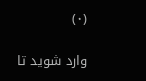(۰)

وارد شوید تا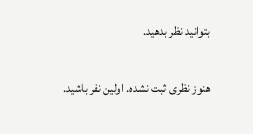بتوانید نظر بدهید.

هنوز نظری ثبت نشده. اولین نفر باشید.